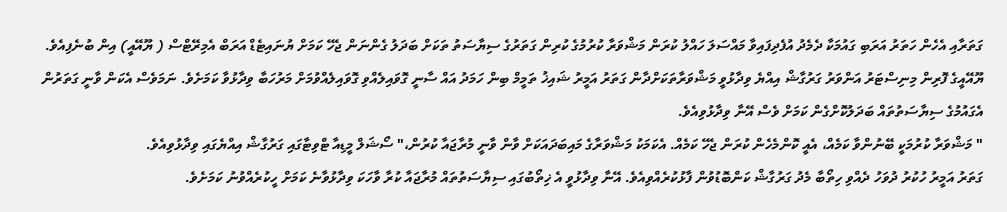ގަތަރާއި އެހެން ހަތަރު އަރަބި ގައުމަކާ ދެމެދު އުފެދިފައިވާ މައްސަލަ ހައްލު ކުރަން މަޝްވަރާ ކުރުމުގެ ކުރިން ގަތަރުގެ ސިޔާސަތު ތަކަށް ބަދަލު ގެންނަން ޖެހޭ ކަމަށް ޔުނައިޓެޑް އަރަބް އެމިރޭޓްސް ( ޔޫއޭއީ) އިން ބުނެފިއެވެ.
ޔޫއޭއީގެ ފޮރިން މިނިސްޓަރު އަންވަރު ގަރުގާޝް އިއްޔެ ވިދާޅުވީ މަޝްވަރާތަކަށްދާން ގަތަރު އަމީރު ޝައިޚު ތަމީމް ބިން ހަމަދު އައް ސާނީ ގޮވައިލެއްވި ގޮވައިލެއްވުމަށް މަރުހަބާ ވިދާޅުވާ ކަމަށެވެ. ނަމަވެސް އެކަން ވާނީ ގަތަރުން އެގައުމުގެ ސިޔާސަތުތައް ބަދަލުކޮށްގެން ކަމަށް ވެސް އޭނާ ވިދާޅުވިއެވެ.
" މަޝްވަރާ ކުރުމަކީ ބޭނުންވާ ކަމެއް، އެއީ ކޮންމެހެން ކުރަން ޖެހޭ ކަމެއް. އެކަމަކު މަޝްވަރާގެ މައިބަދައަކަށް ވާން ވާނީ މުރާޖައާ ކުރުން،" ސޯޝަލް މީޑިއާ ޓްވިޓާގައި ގަރުގާޝް އިއްޔެގައި ވިދާޅުވިއެވެ.
ގަތަރު އަމީރު ހުކުރު ދުވަހު ދެއްވި ހިތޯބާ މެދު ގަރުގާޝް ކަންބޮޑުވުން ފާޅުކުރެއްވިއެވެ. އޭނާ ވިދާޅުވީ އެ ޚިތޯބުގައި ސިޔާސަތުތައް މުރާޖައާ ކުރާ ވާހަކަ ވިދާޅުވާނެ ކަމަށް ހީކުރެއްވުނު ކަމަށެވެ.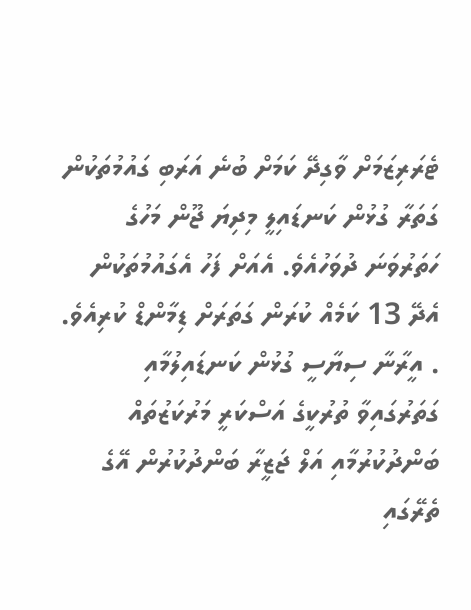ޓެރަރިޒަމަށް ވާގިދޭ ކަމަށް ބުނެ އަރަބި ގައުމުތަކުން ގަތަރާ ގުޅުން ކަނޑައިލީ މިދިޔަ ޖޫން މަހުގެ ހަތަރުވަނަ ދުވަހުއެވެ. އެއަށް ފަހު އެގައުމުތަކުން އެދޭ 13 ކަމެއް ކުރަން ގަތަރަށް ޑިމާންޑް ކުރިއެވެ. . އީރާނާ ސިޔާސީ ގުޅުން ކަނޑައިލުމާއި ގަތަރުގައިވާ ތުރުކީގެ އަސްކަރީ މަރުކަޒުތައް ބަންދުކުރުމާއި އަލް ޖަޒީރާ ބަންދުކުރުން އޭގެ ތެރޭގައި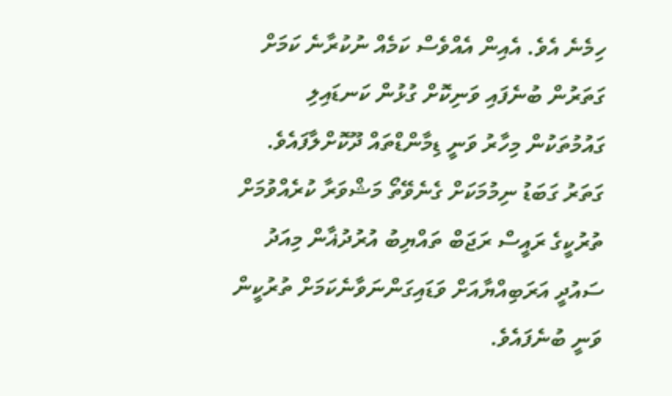ހިމެނެ އެވެ. އެއިން އެއްވެސް ކަމެއް ނުކުރާނެ ކަމަށް ގަތަރުން ބުނެފައި ވަނިކޮށް ގުޅުން ކަނޑައިލި ގައުމުތަކުން މިހާރު ވަނީ ޑިމާންޑްތައް ދޫކޮށްލާފައެވެ.
ގަތަރު ގަބަޑު ނިމުމަކަށް ގެނެވޭތޯ މަޝްވަރާ ކުރެއްވުމަށް ތުރުކީގެ ރައީސް ރަޖަބް ތައްޔިބު އުރުދުޣާން މިއަދު ސައުދީ އަރަބިއްޔާއަށް ވަޑައިގަންނަވާނެކަމަށް ތުރުކީން ވަނީ ބުނެފައެވެ.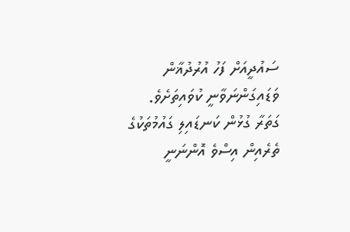ސައުދީއަށް ފަހު އުރުދުޣާން ވަޑައިގަންނަވާނީ ކުވައިތަށެވެ.
ގަތަރާ ގުޅުން ކަނޑައިލި ގައުމުތަކުގެ ތެރެއިން އިސްވެ އޮންނަނީ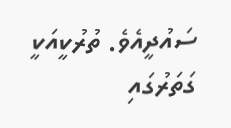ސައުދީއެވެ. ތުރުކީއަކީ ގަތަރުގައި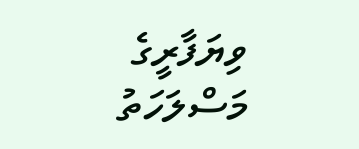ވިޔަފާރީގެ މަސްލަހަތު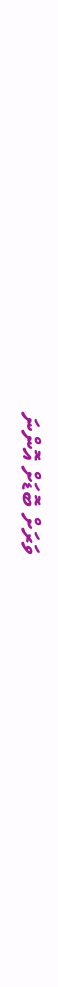ވަރަށް ބޮޑަށް އޮންނަ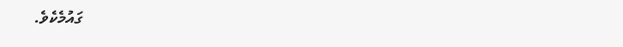ގައުމެކެވެ.